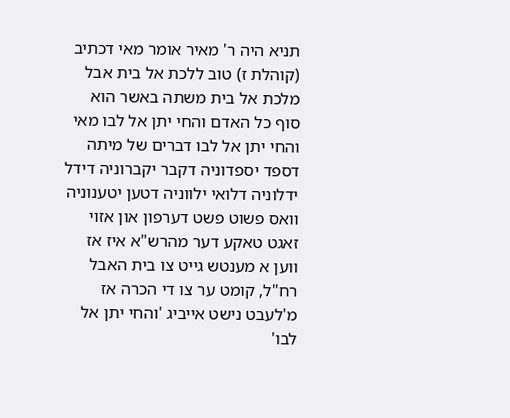תניא היה ר' מאיר אומר מאי דכתיב (קוהלת ז) טוב ללכת אל בית אבל מלכת אל בית משתה באשר הוא סוף כל האדם והחי יתן אל לבו מאי והחי יתן אל לבו דברים של מיתה דספד יספדוניה דקבר יקברוניה דידל ידלוניה דלואי ילווניה דטען יטענוניה
וואס פשוט פשט דערפון און אזוי זאגט טאקע דער מהרש"א איז אז ווען א מענטש גייט צו בית האבל רח"ל, קומט ער צו די הכרה אז מ'לעבט נישט אייביג 'והחי יתן אל לבו'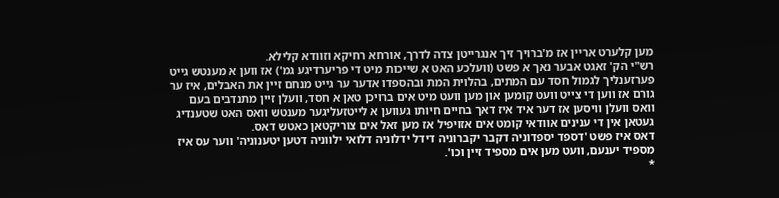מען קלערט אריין אז מ'ברויך זיך אנגרייטן צדה לדרך, אורחא רחיקא וזוודא קלילא.
רש"י הק' זאגט אבער נאך א פשט (וועלכע האט א שייכות מיט די פריערדיגע גמ') אז ווען א מענטש גייט פערזענליך לגמול חסד עם המתים, בהלוית המת ובהספדו אדער ער גייט מנחם זיין את האבלים, איז ער גורם אז ווען די צייט וועט קומען און מען וועט מיט אים ברויכן טאן א חסד, וועלן זיין מתנדבים בעם וואס וועלן וויסען אז דער איד איז דאך בחיים חיותו געווען א לייטזעליגער מענטש וואס האט שטענדיג געטאן אין די ענינים אוודאי קומט אים אזויפיל אז מען זאל אים צוריקטאן כאטש דאס.
דאס איז פשט 'דספד יספדוניה דקבר יקברוניה דידל ידלוניה דלואי ילווניה דטען יטענוניה' ווער עס איז מספיד יענעם, וועט מען אים מספיד זיין וכו'.
*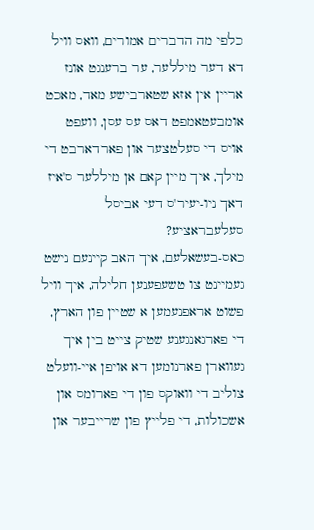כלפי מה הדברים אמורים, וואס וויל דא דער מיללער, ער ברענגט אונז אריין אין אזא שטארבישע מאד, מאכט אומבעטאמפט דאס עס עסן, וועפט אויס די סעלטצער און פארדארבט די מילך, איך מיין קאם אן מיללער ס'איז דאך ניו-יעיר'ס דעי אביסל סעלעבראציע?
כאס-בעשאלעם, איך האב קיינעם נישט געמיינט צו טשעפענען חלילה, איך וויל פשוט אראפנעמען א שטיין פון הארץ, די פארגאנגענע שטיק צייט בין איך געווארן פארנומען דא אויפן איי-וועלט צוליב די וואוקס פון די פארומס און אשכולות, די פלייץ פון שרייבער און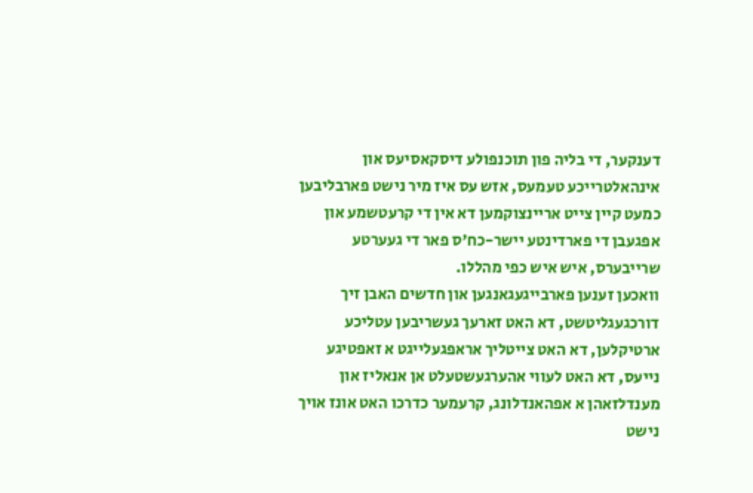דענקער, די בליה פון תוכנפולע דיסקאסיעס און אינהאלטרייכע טעמעס, אזש עס איז מיר נישט פארבליבען כמעט קיין צייט אריינצוקמען דא אין די קרעטשמע און אפגעבן די פארדינטע יישר-כח'ס פאר די געערטע שרייבערס, איש איש כפי מהללו.
וואכען זענען פארבייגעגאנגען און חדשים האבן זיך דורכגעגליטשט, דא האט זארעך געשריבען עטליכע ארטיקלען, דא האט צייטליך אראפגעלייגט א זאפטיגע נייעס, דא האט לעווי אהערגעשטעלט אן אנאליז און מענדלזאהן א אפהאנדלונג, קרעמער כדרכו האט אונז אויך נישט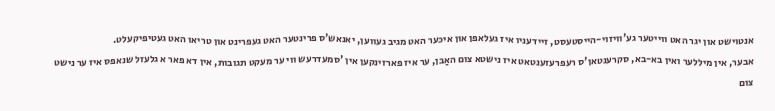אנטוישט און יגר האט ווייטער גע'וויזוי-הייסטעסט, זיידעניו איז געלאפן און איכער האט מגיב געווען, יאנאש'ס פרינטער האט געפרינט און טריאו האט געטיפיקעלט.
אבער, אין מיללער ואין בא-בא, סקרענטאן'ס רעפרעזענטאט איז נישטא צום האַבן, ער איז פארזינקען אין 'סמעדרעש ווי ער מעקט תגובות, אין דא פאר א גלעזל שנאפס איז ער נישט צום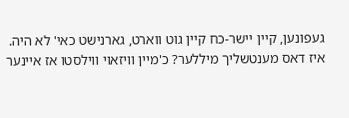געפונען, קיין יישר-כח קיין גוט ווארט, גארנישט כאי' לא היה.
איז דאס מענטשליך מיללער? כ'מיין וויזאוי ווילסטו אז איינער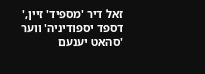זאל דיר 'מספיד' זיין,' דספד יספודיניה' ווער 'סהאט יענעם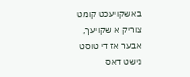באשקויעכט קומט צוריק א שקויעך, אבער אז די טוסט נישט דאס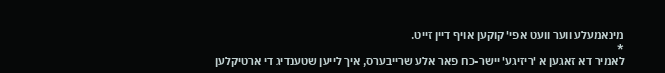מינאמעלע ווער וועט אפי' קוקען אויף דיין זייט.
*
לאמיר דא זאגען א 'ריזיגע' יישר-כח פאר אלע שרייבערס, איך לייען שטענדיג די ארטיקלען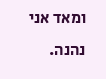ומאד אני נהנה.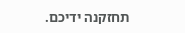תחזקנה ידיכם.